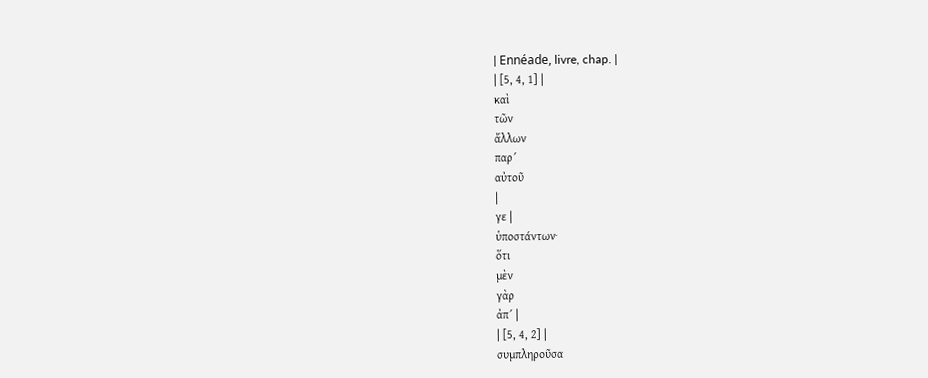| Ennéade, livre, chap. |
| [5, 4, 1] |
καὶ
τῶν
ἄλλων
παρ´
αὐτοῦ
|
γε |
ὑποστάντων·
ὅτι
μὲν
γὰρ
ἀπ´ |
| [5, 4, 2] |
συμπληροῦσα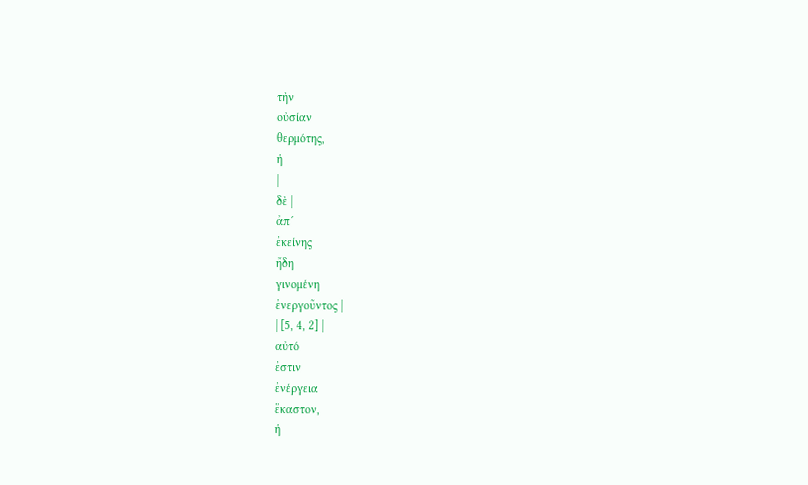τὴν
οὐσίαν
θερμότης,
ἡ
|
δὲ |
ἀπ´
ἐκείνης
ἤδη
γινομένη
ἐνεργοῦντος |
| [5, 4, 2] |
αὐτό
ἐστιν
ἐνέργεια
ἕκαστον,
ἡ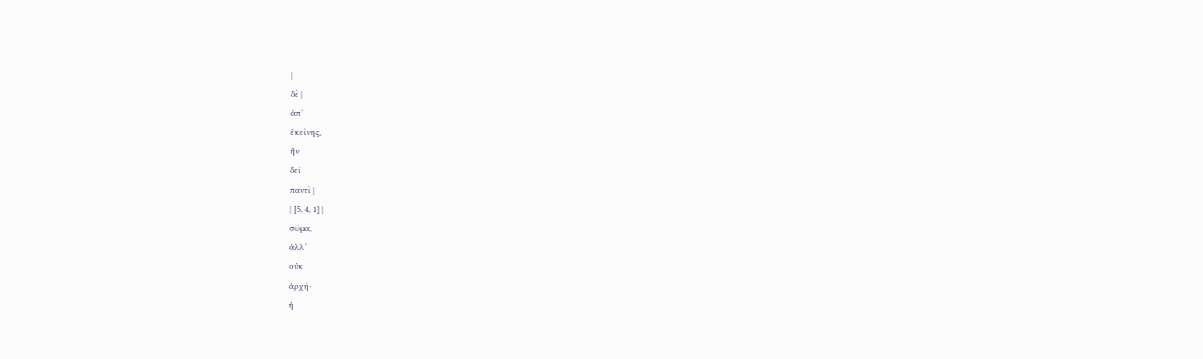|
δὲ |
ἀπ´
ἐκείνης,
ἣν
δεῖ
παντὶ |
| [5, 4, 1] |
σῶμα,
ἀλλ´
οὐκ
ἀρχή·
ἡ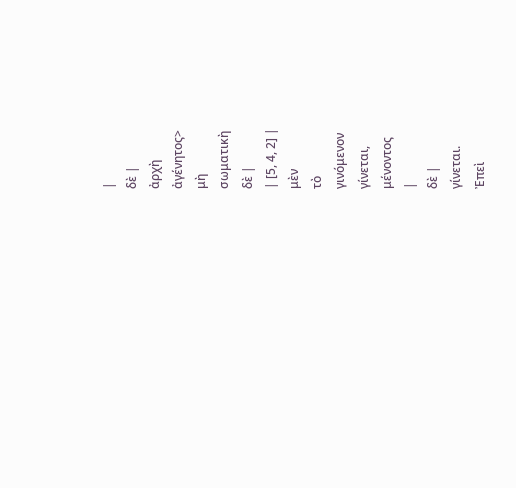|
δὲ |
ἀρχὴ
ἀγένητος>
μὴ
σωματικὴ
δὲ |
| [5, 4, 2] |
μὲν
τὸ
γινόμενον
γίνεται,
μένοντος
|
δὲ |
γίνεται.
Ἐπεὶ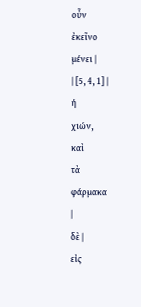οὖν
ἐκεῖνο
μένει |
| [5, 4, 1] |
ἡ
χιών,
καὶ
τὰ
φάρμακα
|
δὲ |
εἰς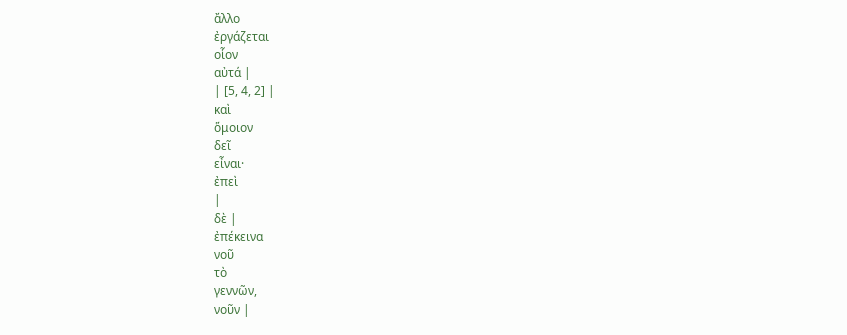ἄλλο
ἐργάζεται
οἷον
αὐτά |
| [5, 4, 2] |
καὶ
ὅμοιον
δεῖ
εἶναι·
ἐπεὶ
|
δὲ |
ἐπέκεινα
νοῦ
τὸ
γεννῶν,
νοῦν |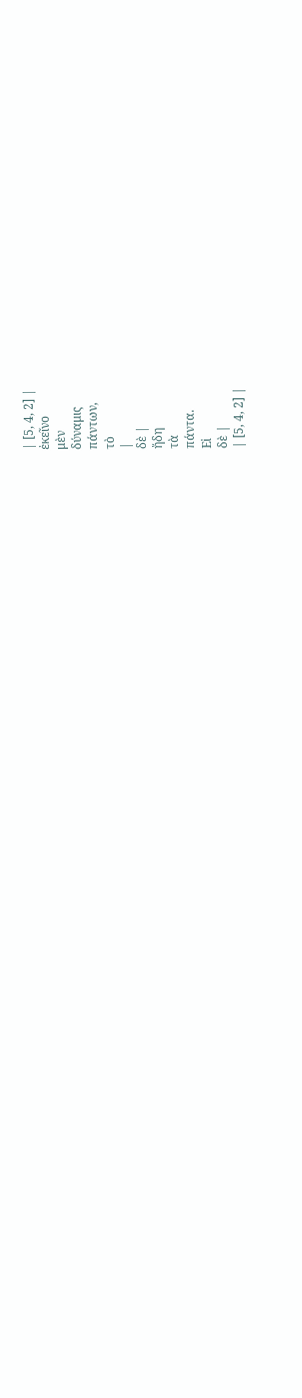| [5, 4, 2] |
ἐκεῖνο
μὲν
δύναμις
πάντων,
τὸ
|
δὲ |
ἤδη
τὰ
πάντα.
Εἰ
δὲ |
| [5, 4, 2] |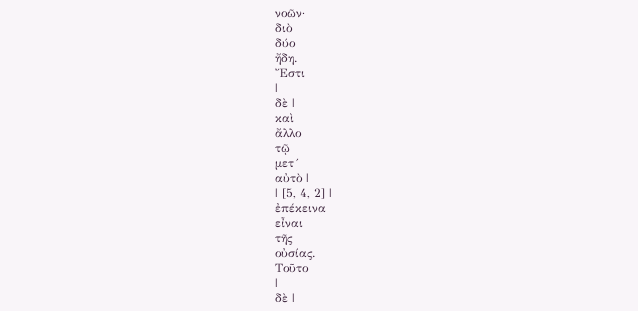νοῶν·
διὸ
δύο
ἤδη.
Ἔστι
|
δὲ |
καὶ
ἄλλο
τῷ
μετ´
αὐτὸ |
| [5, 4, 2] |
ἐπέκεινα
εἶναι
τῆς
οὐσίας.
Τοῦτο
|
δὲ |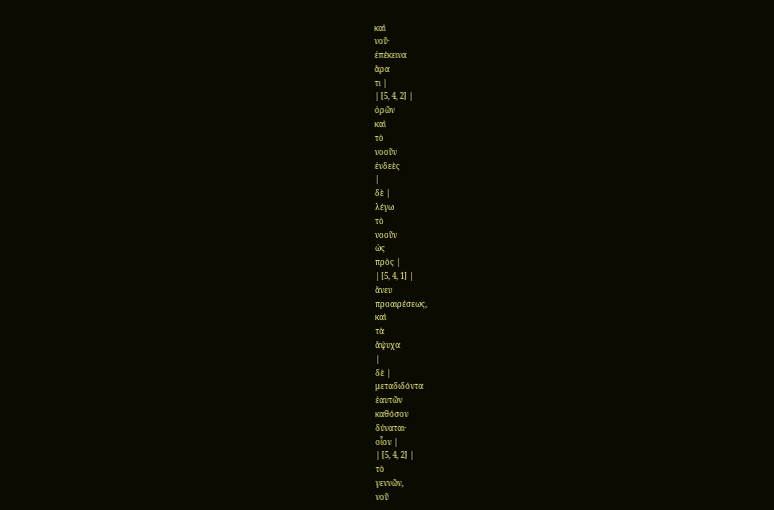καὶ
νοῦ·
ἐπέκεινα
ἄρα
τι |
| [5, 4, 2] |
ὁρῶν
καὶ
τὸ
νοοῦν
ἐνδεὲς
|
δὲ |
λέγω
τὸ
νοοῦν
ὡς
πρὸς |
| [5, 4, 1] |
ἄνευ
προαιρέσεως,
καὶ
τὰ
ἄψυχα
|
δὲ |
μεταδιδόντα
ἑαυτῶν
καθόσον
δύναται·
οἷον |
| [5, 4, 2] |
τὸ
γεννῶν,
νοῦ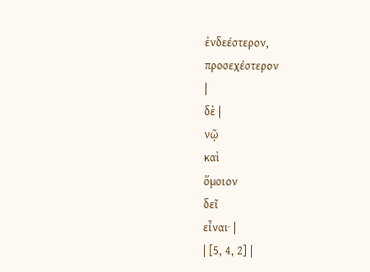ἐνδεέστερον,
προσεχέστερον
|
δὲ |
νῷ
καὶ
ὅμοιον
δεῖ
εἶναι· |
| [5, 4, 2] |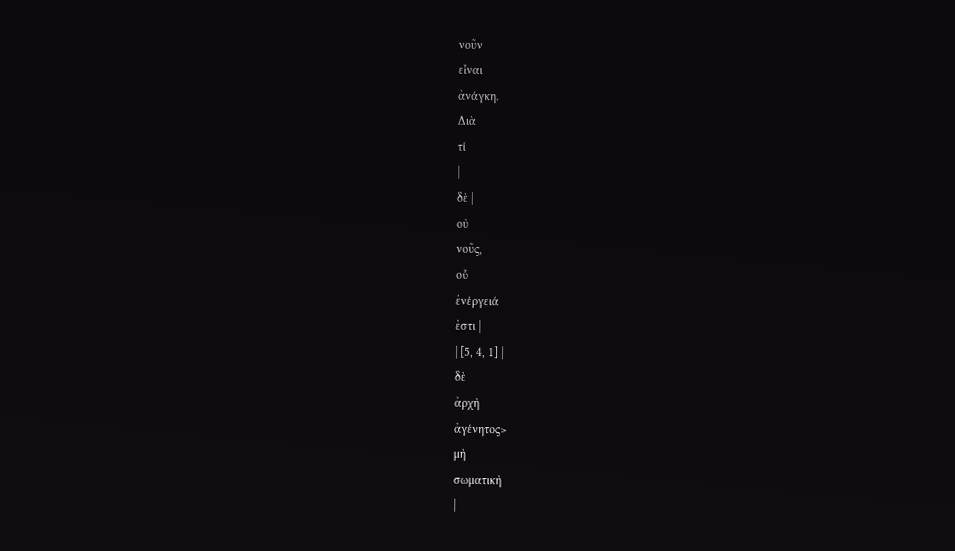νοῦν
εἶναι
ἀνάγκη.
Διὰ
τί
|
δὲ |
οὐ
νοῦς,
οὗ
ἐνέργειά
ἐστι |
| [5, 4, 1] |
δὲ
ἀρχὴ
ἀγένητος>
μὴ
σωματικὴ
|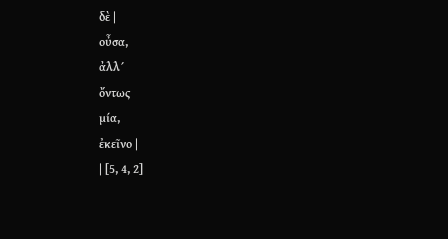δὲ |
οὖσα,
ἀλλ´
ὄντως
μία,
ἐκεῖνο |
| [5, 4, 2]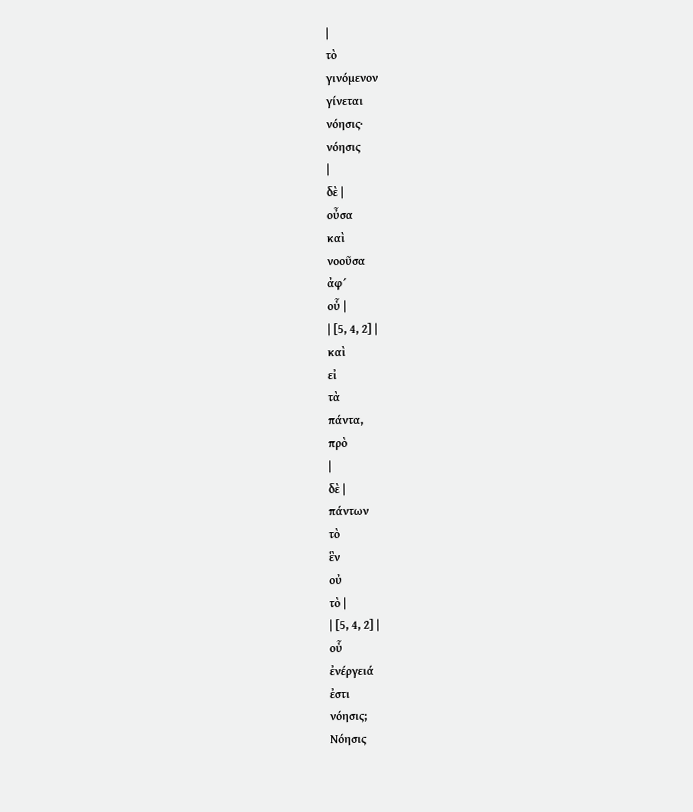|
τὸ
γινόμενον
γίνεται
νόησις·
νόησις
|
δὲ |
οὖσα
καὶ
νοοῦσα
ἀφ´
οὗ |
| [5, 4, 2] |
καὶ
εἰ
τὰ
πάντα,
πρὸ
|
δὲ |
πάντων
τὸ
ἓν
οὐ
τὸ |
| [5, 4, 2] |
οὗ
ἐνέργειά
ἐστι
νόησις;
Νόησις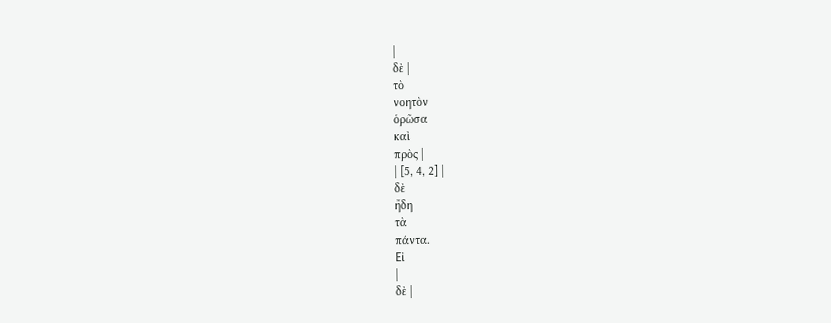|
δὲ |
τὸ
νοητὸν
ὁρῶσα
καὶ
πρὸς |
| [5, 4, 2] |
δὲ
ἤδη
τὰ
πάντα.
Εἰ
|
δὲ |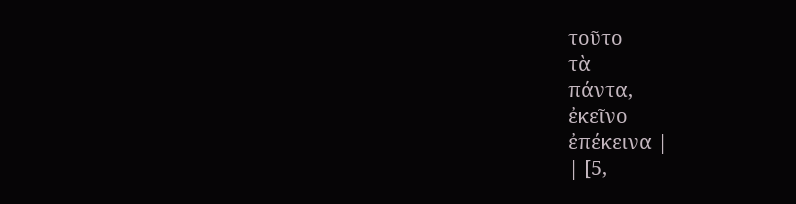τοῦτο
τὰ
πάντα,
ἐκεῖνο
ἐπέκεινα |
| [5,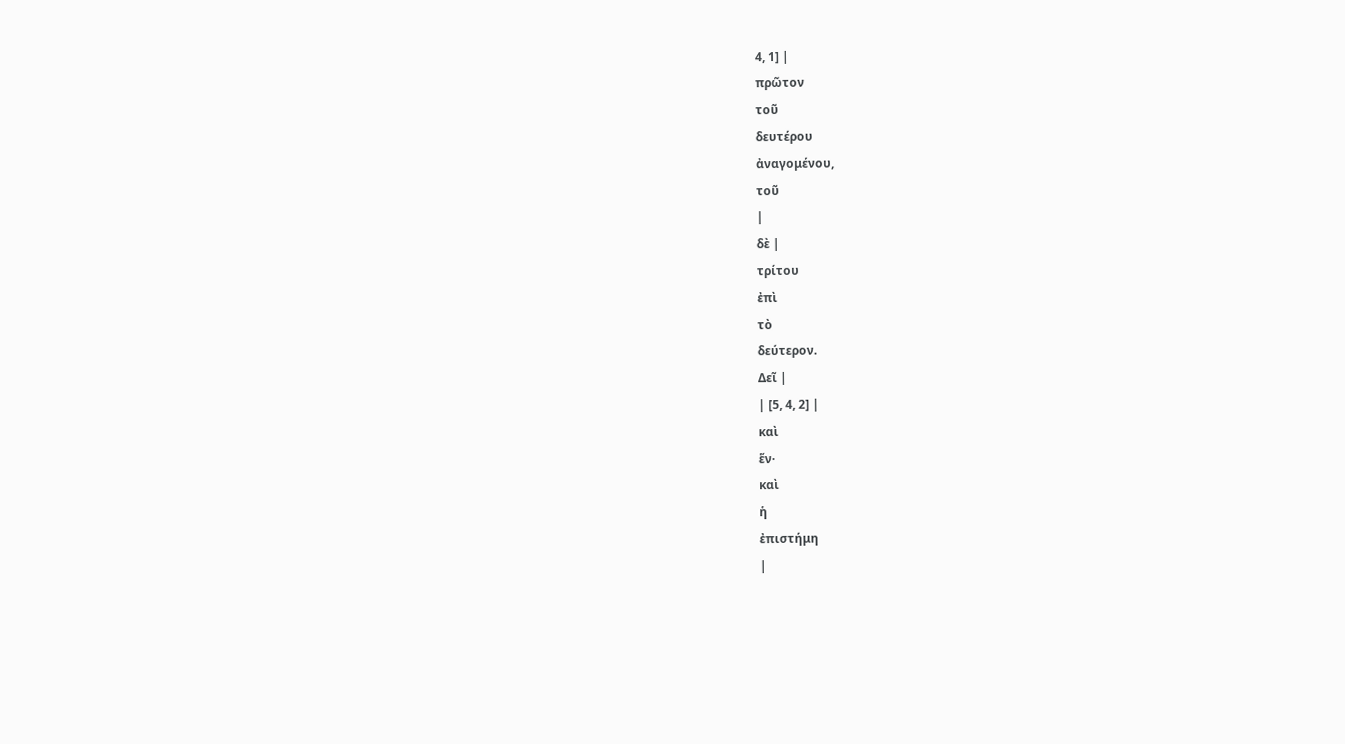4, 1] |
πρῶτον
τοῦ
δευτέρου
ἀναγομένου,
τοῦ
|
δὲ |
τρίτου
ἐπὶ
τὸ
δεύτερον.
Δεῖ |
| [5, 4, 2] |
καὶ
ἕν·
καὶ
ἡ
ἐπιστήμη
|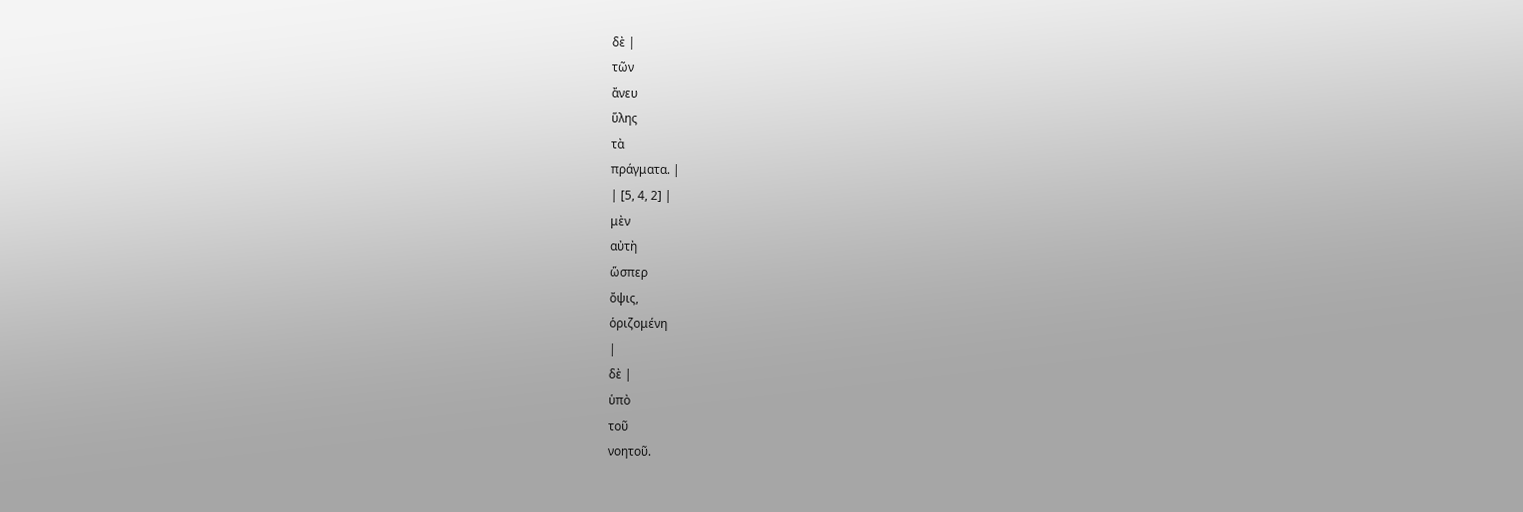δὲ |
τῶν
ἄνευ
ὕλης
τὰ
πράγματα. |
| [5, 4, 2] |
μὲν
αὐτὴ
ὥσπερ
ὄψις,
ὁριζομένη
|
δὲ |
ὑπὸ
τοῦ
νοητοῦ.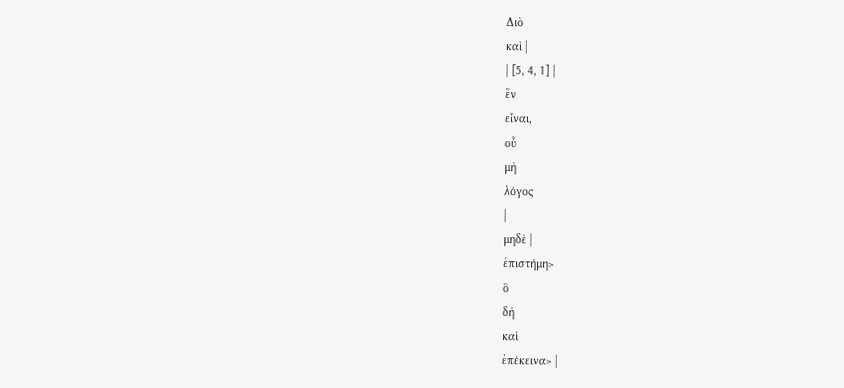Διὸ
καὶ |
| [5, 4, 1] |
ἓν
εἶναι,
οὗ
μὴ
λόγος
|
μηδὲ |
ἐπιστήμη>
ὃ
δὴ
καὶ
ἐπέκεινα> |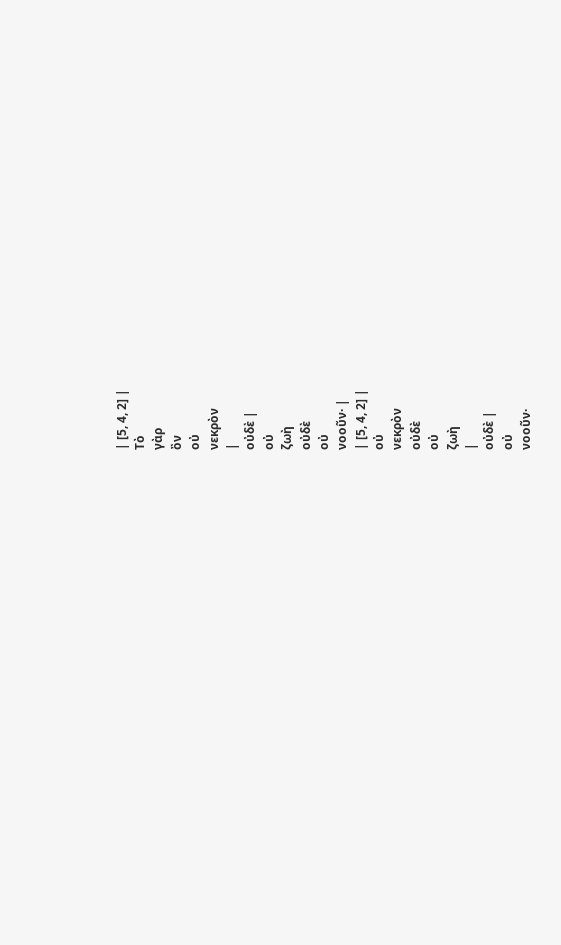| [5, 4, 2] |
Τὸ
γὰρ
ὂν
οὐ
νεκρὸν
|
οὐδὲ |
οὐ
ζωὴ
οὐδὲ
οὐ
νοοῦν· |
| [5, 4, 2] |
οὐ
νεκρὸν
οὐδὲ
οὐ
ζωὴ
|
οὐδὲ |
οὐ
νοοῦν·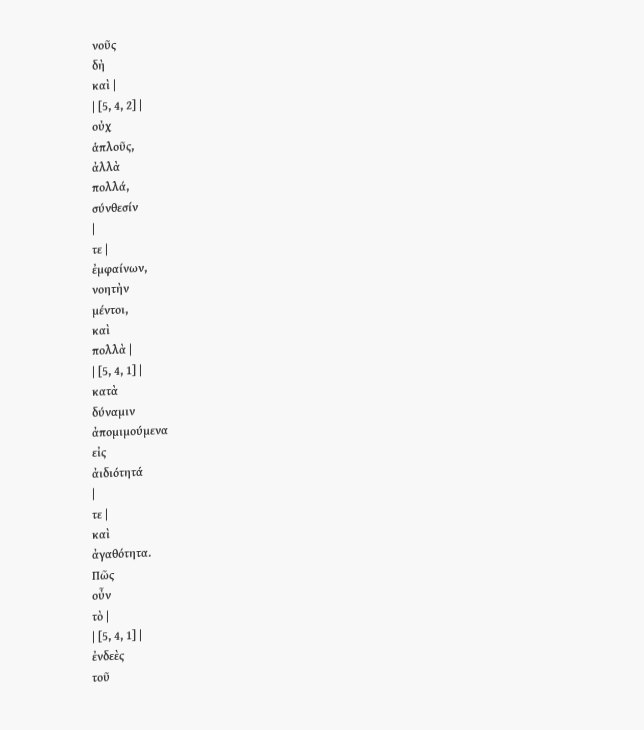νοῦς
δὴ
καὶ |
| [5, 4, 2] |
οὐχ
ἁπλοῦς,
ἀλλὰ
πολλά,
σύνθεσίν
|
τε |
ἐμφαίνων,
νοητὴν
μέντοι,
καὶ
πολλὰ |
| [5, 4, 1] |
κατὰ
δύναμιν
ἀπομιμούμενα
εἰς
ἀιδιότητά
|
τε |
καὶ
ἀγαθότητα.
Πῶς
οὖν
τὸ |
| [5, 4, 1] |
ἐνδεὲς
τοῦ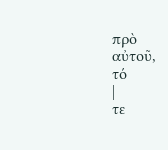πρὸ
αὐτοῦ,
τό
|
τε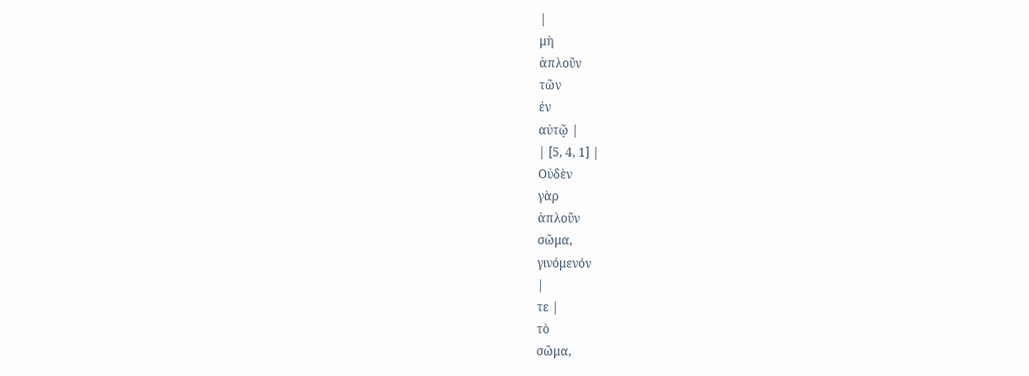|
μὴ
ἁπλοῦν
τῶν
ἐν
αὐτῷ |
| [5, 4, 1] |
Οὐδὲν
γὰρ
ἁπλοῦν
σῶμα,
γινόμενόν
|
τε |
τὸ
σῶμα,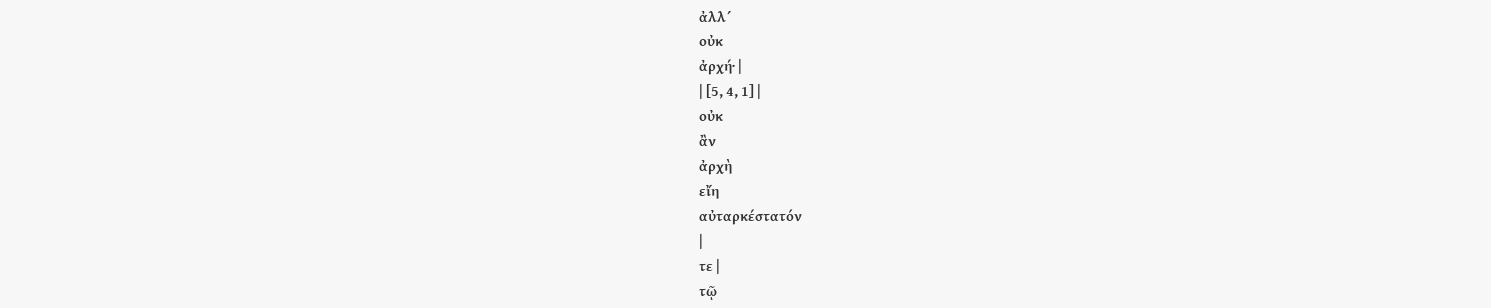ἀλλ´
οὐκ
ἀρχή· |
| [5, 4, 1] |
οὐκ
ἂν
ἀρχὴ
εἴη
αὐταρκέστατόν
|
τε |
τῷ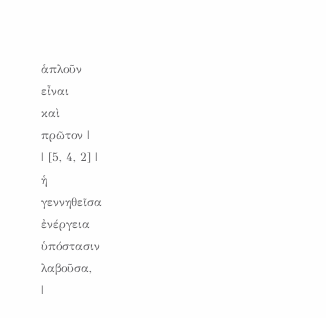ἁπλοῦν
εἶναι
καὶ
πρῶτον |
| [5, 4, 2] |
ἡ
γεννηθεῖσα
ἐνέργεια
ὑπόστασιν
λαβοῦσα,
|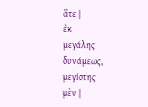ἅτε |
ἐκ
μεγάλης
δυνάμεως,
μεγίστης
μὲν |